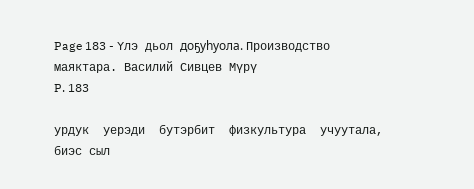Page 183 - Үлэ дьол доҕуһуола. Производство маяктара. Василий Сивцев Мүрү
P. 183

урдук  уерэди  бутэрбит  физкультура  учуутала,  биэс сыл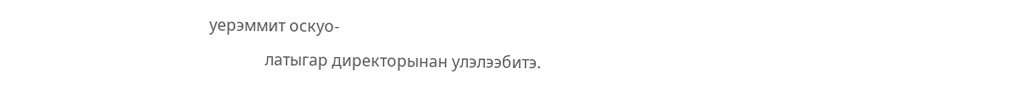уерэммит оскуо-
              латыгар директорынан улэлээбитэ.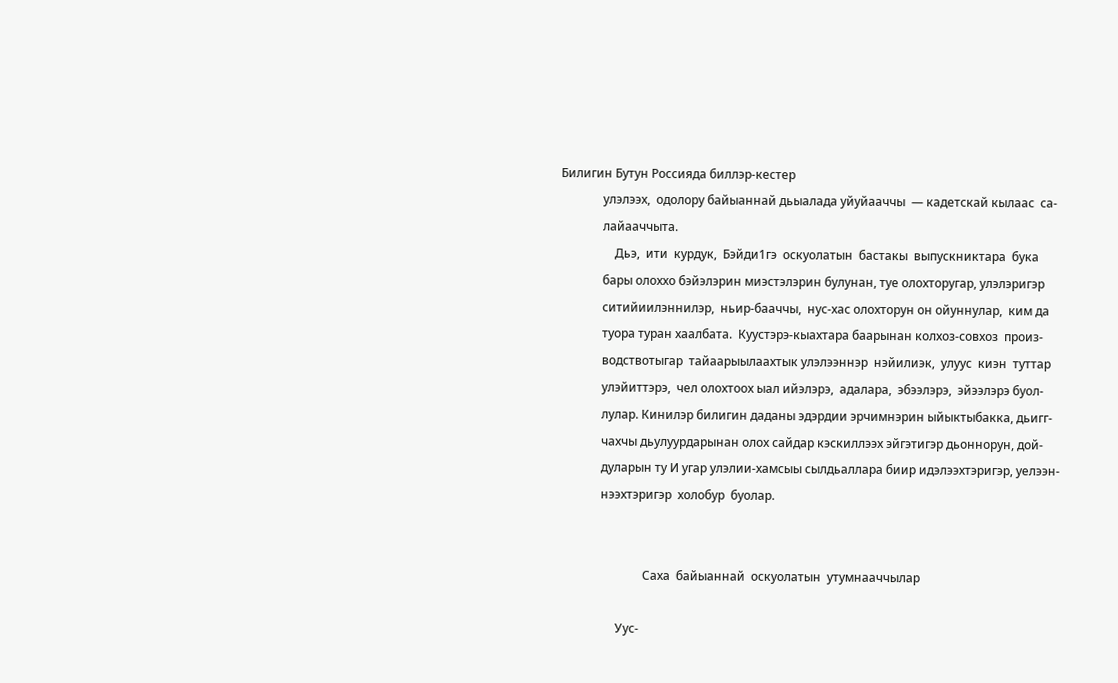Билигин Бутун Россияда биллэр-кестер
              улэлээх,  одолору байыаннай дьыалада уйуйааччы  — кадетскай кылаас  са-
              лайааччыта.
                  Дьэ,  ити  курдук,  Бэйди1гэ  оскуолатын  бастакы  выпускниктара  бука
              бары олоххо бэйэлэрин миэстэлэрин булунан, туе олохторугар, улэлэригэр
              ситийиилэннилэр,  ньир-бааччы,  нус-хас олохторун он ойуннулар,  ким да
              туора туран хаалбата.  Куустэрэ-кыахтара баарынан колхоз-совхоз  произ-
              водствотыгар  тайаарыылаахтык улэлээннэр  нэйилиэк,  улуус  киэн  туттар
              улэйиттэрэ,  чел олохтоох ыал ийэлэрэ,  адалара,  эбээлэрэ,  эйээлэрэ буол-
              лулар. Кинилэр билигин даданы эдэрдии эрчимнэрин ыйыктыбакка, дьигг-
              чахчы дьулуурдарынан олох сайдар кэскиллээх эйгэтигэр дьоннорун, дой-
              дуларын ту И угар улэлии-хамсыы сылдьаллара биир идэлээхтэригэр, уелээн-
              нээхтэригэр  холобур  буолар.


                            Саха  байыаннай  оскуолатын  утумнааччылар

                   Уус-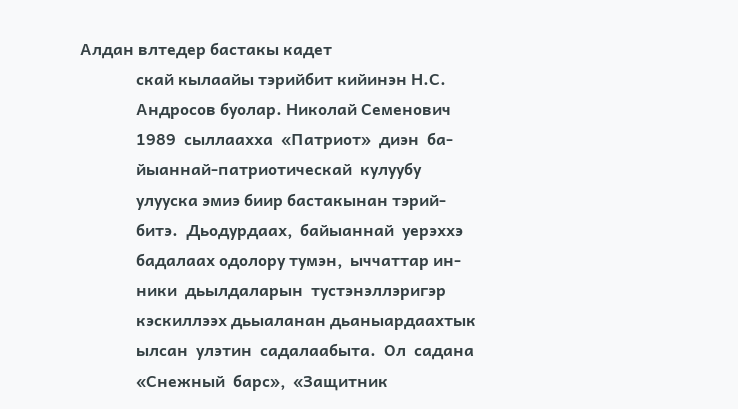Алдан влтедер бастакы кадет
              скай кылаайы тэрийбит кийинэн Н.С.
              Андросов буолар. Николай Семенович
              1989  сыллаахха  «Патриот»  диэн  ба-
              йыаннай-патриотическай  кулуубу
              улууска эмиэ биир бастакынан тэрий-
              битэ.  Дьодурдаах,  байыаннай  уерэххэ
              бадалаах одолору тумэн,  ыччаттар ин-
              ники  дьылдаларын  тустэнэллэригэр
              кэскиллээх дьыаланан дьаныардаахтык
              ылсан  улэтин  садалаабыта.  Ол  садана
              «Снежный  барс»,  «Защитник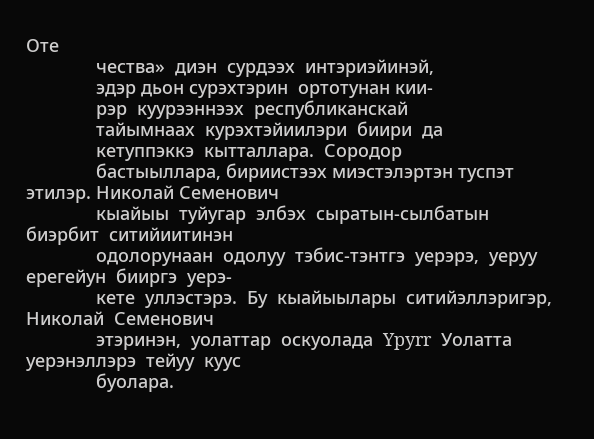Оте
              чества»  диэн  сурдээх  интэриэйинэй,
              эдэр дьон сурэхтэрин  ортотунан кии-
              рэр  куурээннээх  республиканскай
              тайымнаах  курэхтэйиилэри  биири  да
              кетуппэккэ  кытталлара.  Сородор
              бастыыллара, бириистээх миэстэлэртэн туспэт этилэр. Николай Семенович
              кыайыы  туйугар  элбэх  сыратын-сылбатын  биэрбит  ситийиитинэн
              одолорунаан  одолуу  тэбис-тэнтгэ  уерэрэ,  уеруу  ерегейун  бииргэ  уерэ-
              кете  уллэстэрэ.  Бу  кыайыылары  ситийэллэригэр,  Николай  Семенович
              этэринэн,  уолаттар  оскуолада  Ypyrr  Уолатта  уерэнэллэрэ  тейуу  куус
              буолара.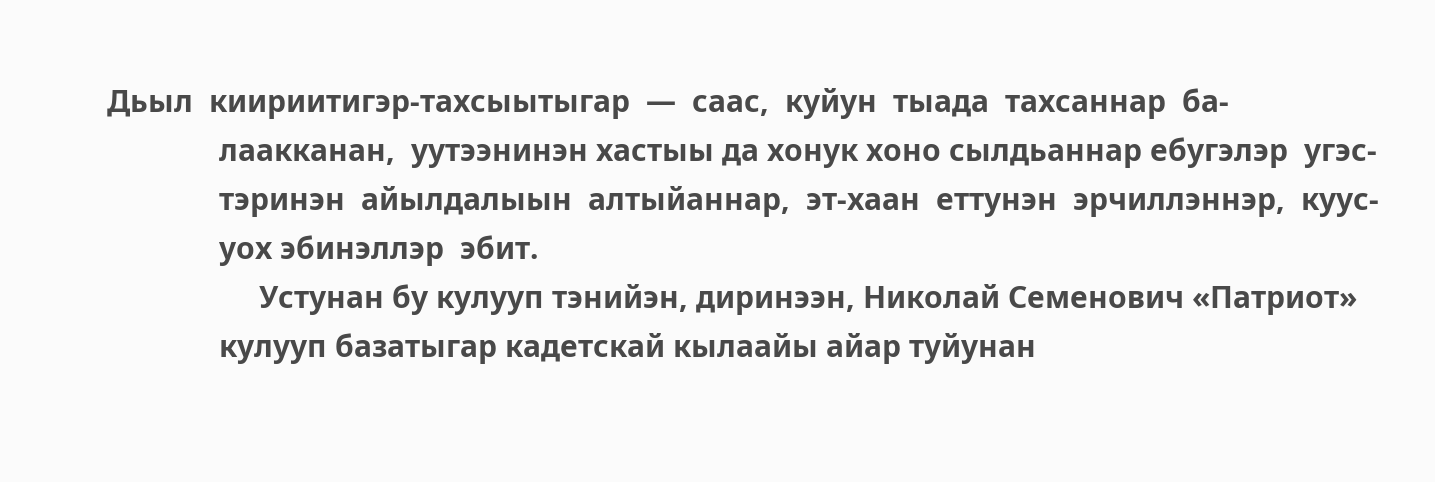Дьыл  киириитигэр-тахсыытыгар  —  саас,  куйун  тыада  тахсаннар  ба-
              лаакканан,  уутээнинэн хастыы да хонук хоно сылдьаннар ебугэлэр  угэс-
              тэринэн  айылдалыын  алтыйаннар,  эт-хаан  еттунэн  эрчиллэннэр,  куус-
              уох эбинэллэр  эбит.
                   Устунан бу кулууп тэнийэн, диринээн, Николай Семенович «Патриот»
              кулууп базатыгар кадетскай кылаайы айар туйунан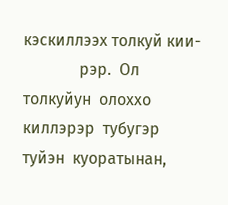кэскиллээх толкуй кии-
              рэр.  Ол  толкуйун  олоххо  киллэрэр  тубугэр  туйэн  куоратынан,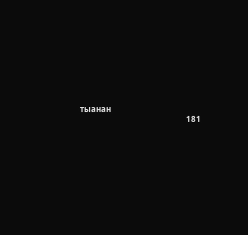тыанан
                                                     181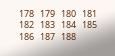178   179   180   181   182   183   184   185   186   187   188